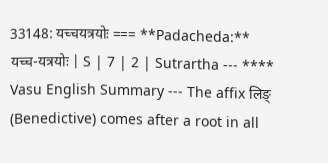33148: यच्चयत्रयोः === **Padacheda:** यच्च-यत्रयोः | S | 7 | 2 | Sutrartha --- **** Vasu English Summary --- The affix लिङ् (Benedictive) comes after a root in all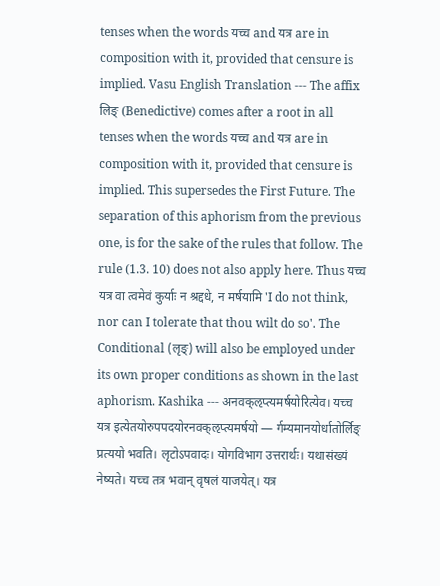tenses when the words यच्च and यत्र are in composition with it, provided that censure is implied. Vasu English Translation --- The affix लिङ् (Benedictive) comes after a root in all tenses when the words यच्च and यत्र are in composition with it, provided that censure is implied. This supersedes the First Future. The separation of this aphorism from the previous one, is for the sake of the rules that follow. The rule (1.3. 10) does not also apply here. Thus यच्च यत्र वा त्वमेवं कुर्याः न श्रद्दधे, न मर्षयामि 'I do not think, nor can I tolerate that thou wilt do so'. The Conditional (लृङ्) will also be employed under its own proper conditions as shown in the last aphorism. Kashika --- अनवक्ऌप्त्यमर्षयोरित्येव। यच्च यत्र इत्येतयोरुपपदयोरनवक्ऌप्त्यमर्षयो — र्गम्यमानयोर्धातोर्लिङ् प्रत्ययो भवति। लृटोऽपवादः। योगविभाग उत्तरार्थः। यथासंख्यं नेष्यते। यच्च तत्र भवान् वृषलं याजयेत्। यत्र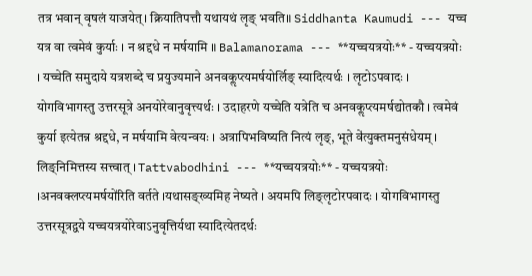तत्र भवान् वृषलं याजयेत्। क्रियातिपत्तौ यथायथं लृङ् भवति॥ Siddhanta Kaumudi --- यच्च यत्र वा त्वमेवं कुर्याः । न श्रद्दधे न मर्षयामि ॥ Balamanorama --- **यच्चयत्रयोः** - यच्चयत्रयोः । यच्चेति समुदाये यत्रशब्दे च प्रयुज्यमाने अनवकॢप्त्यमर्षयोर्लिङ् स्यादित्यर्थः । लृटोऽपवादः । योगविभागस्तु उत्तरसूत्रे अनयोरेवानुवृत्त्यर्थः । उदाहरणे यच्चेति यत्रेति च अनवकॢप्त्यमर्षद्योतकौ । त्वमेवं कुर्या इत्येतन्न श्रद्दधे, न मर्षयामि वेत्यन्वयः । अत्रापिभविष्यति नित्यं लृङ्, भूते वे॑त्युक्तमनुसंधेयम् । लिङ्निमित्तस्य सत्त्वात् । Tattvabodhini --- **यच्चयत्रयोः** - यच्चयत्रयोः ।अनवक्लप्त्यमर्षयो॑रिति वर्तते ।यथासङ्ख्यमिह नेष्यते । अयमपि लिङ्लृटोरपवादः । योगविभागस्तु उत्तरसूत्रद्वये यच्चयत्रयोरेवाऽनुवृत्तिर्यथा स्यादित्येतदर्थः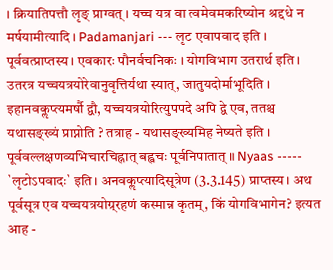। क्रियातिपत्तौ लृङ् प्राग्वत् । यच्च यत्र वा त्वमेवमकरिष्योन श्रद्दधे न मर्षयामीत्यादि । Padamanjari --- लृट एवापवाद इति । पूर्ववत्प्राप्तस्य । एवकारः पौनर्वचनिकः । योगविभाग उतरार्थ इति । उतरत्र यच्चयत्रयोरेवानुवृत्तिर्यथा स्यात्, जातुयदोर्माभूदिति । इहानवकॢप्त्यमर्षौ द्वौ, यच्चयत्रयोरित्युपपदे अपि द्वे एव, ततश्च यथासङ्ख्यं प्राप्नोति ? तत्राह - यथासङ्ख्यमिह नेष्यते इति । पूर्ववल्लक्षणव्यभिचारचिह्नात् बह्वचः पूर्वनिपातात् ॥ Nyaas ----- `लृटोऽपवादः` इति। अनवकॢप्त्यादिसूत्रेण (3.3.145) प्राप्तस्य। अथ पूर्वसूत्र एव यच्चयत्रयोग्र्रहणं कस्मान्न कृतम्, किं योगविभागेन? इत्यत आह -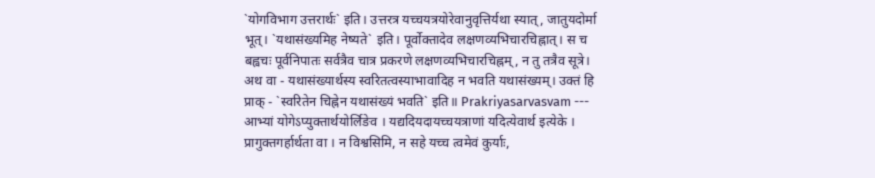`योगविभाग उत्तरार्थः` इति। उत्तरत्र यच्चयत्रयोरेवानुवृत्तिर्यथा स्यात्, जातुयदोर्मा भूत्। `यथासंख्यमिह नेष्यते` इति। पूर्वोक्तादेव लक्षणव्यभिचारचिह्नात्। स च बह्वचः पूर्वनिपातः सर्वत्रैव चात्र प्रकरणे लक्षणव्यभिचारचिह्नम्, न तु तत्रैव सूत्रे। अथ वा - यथासंख्यार्थस्य स्वरितत्वस्याभावादिह न भवति यथासंख्यम्। उक्तं हि प्राक् - `स्वरितेन चिह्नेन यथासंख्यं भवति` इति॥ Prakriyasarvasvam --- आभ्यां योगेऽप्युक्तार्थयोर्लिङेव । यद्यदियदायच्चयत्राणां यदित्येवार्थ इत्येके । प्रागुक्तगर्हार्थता वा । न विश्वसिमि, न सहे यच्च त्वमेवं कुर्याः,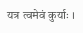यत्र त्वमेवं कुर्याः ।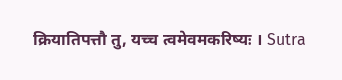क्रियातिपत्तौ तु, यच्च त्वमेवमकरिष्यः । Sutra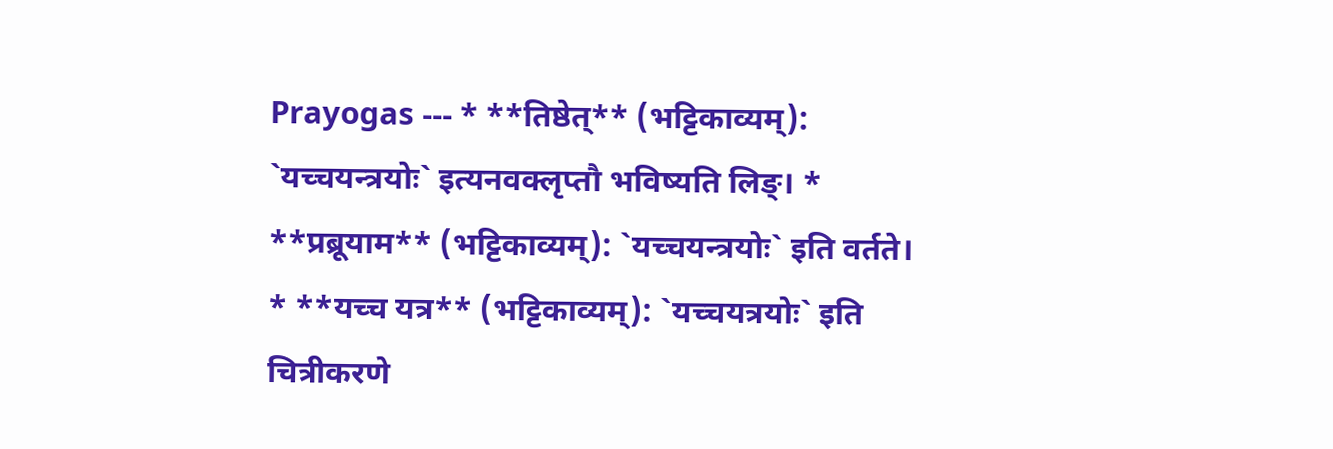Prayogas --- * **तिष्ठेत्** (भट्टिकाव्यम्): `यच्चयन्त्रयोः` इत्यनवक्लृप्तौ भविष्यति लिङ्। * **प्रब्रूयाम** (भट्टिकाव्यम्): `यच्चयन्त्रयोः` इति वर्तते। * **यच्च यत्र** (भट्टिकाव्यम्): `यच्चयत्रयोः` इति चित्रीकरणे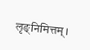लृङ्निमित्तम्।